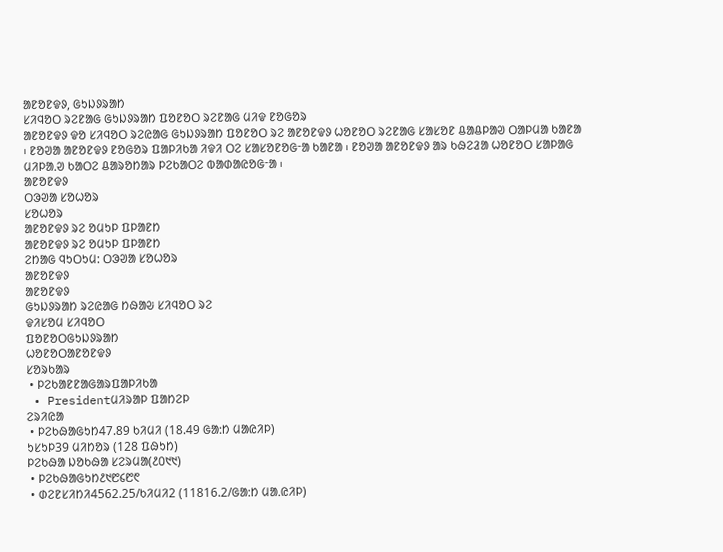ᱟᱱᱚᱱᱫᱽ, ᱜᱩᱡᱽᱨᱟᱴ
ᱥᱤᱧᱚᱛ ᱨᱮᱱᱟᱜ ᱜᱩᱡᱽᱨᱟᱴ ᱯᱚᱱᱚᱛ ᱨᱮᱱᱟᱜ ᱢᱤᱫ ᱱᱚᱜᱚᱨ
ᱟᱱᱚᱱᱫᱽ ᱫᱚ ᱥᱤᱧᱚᱛ ᱨᱮᱭᱟᱜ ᱜᱩᱡᱽᱨᱟᱴ ᱯᱚᱱᱚᱛ ᱨᱮ ᱟᱱᱚᱱᱫᱽ ᱦᱚᱱᱚᱛ ᱨᱮᱱᱟᱜ ᱥᱟᱥᱚᱱ ᱪᱟᱪᱞᱟᱣ ᱛᱟᱞᱢᱟ ᱠᱟᱱᱟ ᱾ ᱱᱚᱣᱟ ᱟᱱᱚᱱᱫᱽ ᱱᱚᱜᱚᱨ ᱯᱟᱞᱤᱠᱟ ᱤᱫᱤ ᱛᱮ ᱥᱟᱥᱚᱱᱚᱜᱼᱟ ᱠᱟᱱᱟ ᱾ ᱱᱚᱣᱟ ᱟᱱᱚᱱᱫᱽ ᱟᱨ ᱠᱷᱮᱲᱟ ᱦᱚᱱᱚᱛ ᱥᱟᱞᱟᱜ ᱢᱤᱞᱟᱹᱣ ᱠᱟᱛᱮ ᱪᱟᱨᱚᱴᱟᱨ ᱞᱮᱠᱟᱛᱮ ᱵᱟᱰᱟᱭᱚᱜᱼᱟ ᱾
ᱟᱱᱚᱱᱫᱽ
ᱛᱳᱣᱟ ᱥᱚᱦᱚᱨ
ᱥᱚᱦᱚᱨ
ᱟᱱᱚᱱᱫᱽ ᱨᱮ ᱚᱢᱩᱞ ᱯᱞᱟᱱᱴ
ᱟᱱᱚᱱᱫᱽ ᱨᱮ ᱚᱢᱩᱞ ᱯᱞᱟᱱᱴ
ᱮᱴᱟᱜ ᱧᱩᱛᱩᱢ: ᱛᱳᱣᱟ ᱥᱚᱦᱚᱨ
ᱟᱱᱚᱱᱫᱽ
ᱟᱱᱚᱱᱫᱽ
ᱜᱩᱡᱽᱨᱟᱴ ᱨᱮᱭᱟᱜ ᱴᱷᱟᱶ ᱥᱤᱧᱚᱛ ᱨᱮ
ᱫᱤᱥᱚᱢ ᱥᱤᱧᱚᱛ
ᱯᱚᱱᱚᱛᱜᱩᱡᱽᱨᱟᱴ
ᱦᱚᱱᱚᱛᱟᱱᱚᱱᱫᱽ
ᱥᱚᱨᱠᱟᱨ
 • ᱞᱮᱠᱟᱱᱱᱟᱜᱟᱨᱯᱟᱞᱤᱠᱟ
 • Presidentᱢᱤᱨᱟᱞ ᱯᱟᱴᱮᱞ
ᱮᱨᱤᱭᱟ
 • ᱞᱮᱠᱷᱟᱜᱩᱴ47.89 ᱠᱤᱢᱤ (18.49 ᱜᱟᱺᱴ ᱢᱟᱭᱤᱞ)
ᱩᱥᱩᱞ39 ᱢᱤᱴᱚᱨ (128 ᱯᱷᱩᱴ)
ᱞᱮᱠᱷᱟ ᱡᱚᱠᱷᱟ ᱥᱮᱨᱢᱟ(᱒᱐᱑᱑)
 • ᱞᱮᱠᱷᱟᱜᱩᱴ᱒᱑᱘᱔᱘᱖
 • ᱰᱮᱱᱥᱤᱴᱤ4562.25/ᱠᱤᱢᱤ2 (11816.2/ᱜᱟᱺᱴ ᱢᱟᱹᱭᱤᱞ)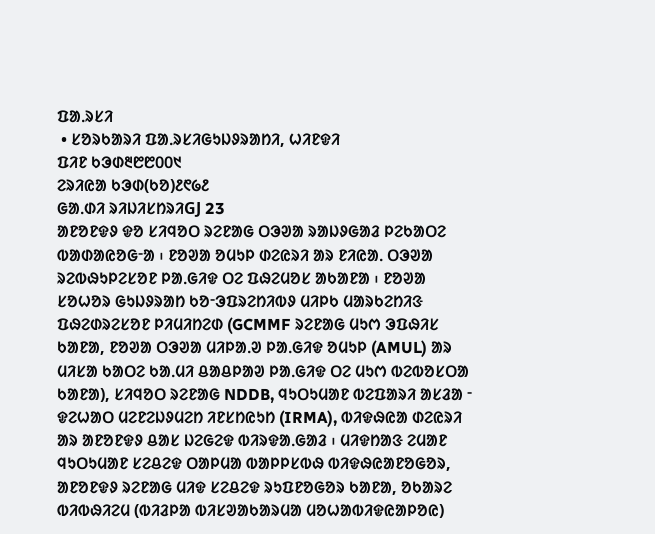ᱯᱟᱹᱨᱥᱤ
 • ᱥᱚᱨᱠᱟᱨᱤ ᱯᱟᱹᱨᱥᱤᱜᱩᱡᱽᱨᱟᱴᱤ, ᱦᱤᱱᱫᱤ
ᱯᱤᱱ ᱠᱳᱰ᱓᱘᱘᱐᱐᱑
ᱮᱨᱤᱭᱟ ᱠᱳᱰ(ᱠᱚ)᱒᱖᱙᱒
ᱜᱟᱹᱰᱤ ᱨᱤᱡᱤᱥᱴᱨᱤGJ 23
ᱟᱱᱚᱱᱫᱽ ᱫᱚ ᱥᱤᱧᱚᱛ ᱨᱮᱱᱟᱜ ᱛᱳᱣᱟ ᱨᱟᱡᱽᱜᱟᱲ ᱞᱮᱠᱟᱛᱮ ᱵᱟᱰᱟᱭᱚᱜᱼᱟ ᱾ ᱱᱚᱣᱟ ᱚᱢᱩᱞ ᱰᱮᱭᱨᱤ ᱟᱨ ᱱᱤᱭᱟᱹ ᱛᱳᱣᱟ ᱨᱮᱵᱷᱩᱞᱮᱥᱚᱱ ᱞᱟᱹᱜᱤᱫ ᱛᱮ ᱯᱷᱮᱢᱚᱥ ᱟᱠᱟᱱᱟ ᱾ ᱱᱚᱣᱟ ᱥᱚᱦᱚᱨ ᱜᱩᱡᱽᱨᱟᱴ ᱠᱚᱼᱳᱯᱨᱮᱴᱤᱵᱽ ᱢᱤᱞᱠ ᱢᱟᱨᱠᱮᱴᱤᱝ ᱯᱷᱮᱰᱨᱮᱥᱚᱱ ᱞᱤᱢᱤᱴᱮᱰ (GCMMF ᱨᱮᱱᱟᱜ ᱢᱩᱬ ᱳᱯᱷᱤᱥ ᱠᱟᱱᱟ, ᱱᱚᱣᱟ ᱛᱳᱣᱟ ᱢᱤᱞᱟᱹᱣ ᱞᱟᱹᱜᱤᱫ ᱚᱢᱩᱞ (AMUL) ᱟᱨ ᱢᱤᱥᱟ ᱠᱟᱛᱮ ᱠᱟᱹᱢᱤ ᱪᱟᱪᱞᱟᱣ ᱞᱟᱹᱜᱤᱫ ᱛᱮ ᱢᱩᱬ ᱵᱮᱵᱚᱥᱛᱟ ᱠᱟᱱᱟ), ᱥᱤᱧᱚᱛ ᱨᱮᱱᱟᱜ NDDB, ᱧᱩᱛᱩᱢᱟᱱ ᱵᱮᱯᱟᱨᱤ ᱟᱥᱲᱟ ᱼ ᱫᱮᱦᱟᱛ ᱢᱮᱱᱮᱡᱽᱢᱮᱴ ᱤᱱᱥᱴᱭᱩᱴ (IRMA), ᱵᱤᱫᱷᱭᱟ ᱰᱮᱭᱨᱤ ᱟᱨ ᱟᱱᱚᱱᱫᱽ ᱪᱟᱥ ᱡᱮᱜᱮᱫ ᱵᱤᱨᱫᱟᱹᱜᱟᱲ ᱾ ᱢᱤᱫᱴᱟᱝ ᱮᱢᱟᱱ ᱧᱩᱛᱩᱢᱟᱱ ᱥᱮᱪᱮᱫ ᱛᱟᱞᱢᱟ ᱵᱟᱞᱞᱥᱵᱷ ᱵᱤᱫᱷᱭᱟᱱᱚᱜᱚᱨ, ᱟᱱᱚᱱᱫᱽ ᱨᱮᱱᱟᱜ ᱢᱤᱫ ᱥᱮᱪᱮᱫ ᱨᱩᱯᱱᱚᱜᱚᱨ ᱠᱟᱱᱟ, ᱚᱠᱟᱨᱮ ᱵᱤᱵᱷᱤᱮᱢ (ᱵᱤᱲᱞᱟ ᱵᱤᱥᱣᱟᱠᱟᱨᱢᱟ ᱢᱚᱦᱟᱵᱤᱫᱭᱟᱞᱚᱭ)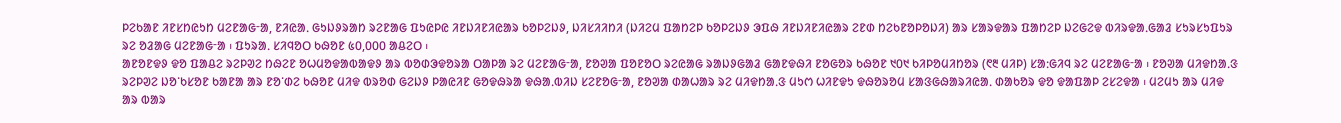ᱞᱮᱠᱟᱱ ᱤᱱᱥᱴᱭᱩᱴ ᱢᱮᱱᱟᱜᱼᱟ, ᱱᱤᱭᱟᱹ ᱜᱩᱡᱽᱨᱟᱴ ᱨᱮᱱᱟᱜ ᱯᱩᱭᱞᱭ ᱤᱱᱡᱤᱱᱤᱭᱟᱨ ᱠᱚᱞᱮᱡᱽ, ᱡᱤᱥᱤᱤᱴᱤ (ᱡᱤᱮᱢ ᱯᱟᱴᱮᱞ ᱠᱚᱞᱮᱡᱽ ᱳᱯᱷ ᱤᱱᱡᱤᱱᱤᱭᱟᱨ ᱮᱱᱰ ᱴᱮᱠᱱᱚᱞᱚᱡᱤ) ᱟᱨ ᱥᱟᱨᱫᱟᱨ ᱯᱟᱴᱮᱞ ᱡᱮᱜᱮᱫ ᱵᱤᱨᱫᱟᱹᱜᱟᱲ ᱥᱩᱨᱥᱩᱯᱩᱨ ᱨᱮ ᱚᱲᱟᱜ ᱢᱮᱱᱟᱜᱼᱟ ᱾ ᱯᱩᱨᱟᱹ ᱥᱤᱧᱚᱛ ᱠᱷᱚᱱ ᱕᱐,᱐᱐᱐ ᱟᱪᱮᱛ ᱾
ᱟᱱᱚᱱᱫᱽ ᱫᱚ ᱯᱟᱪᱮ ᱨᱮᱞᱣᱮ ᱴᱷᱮᱱ ᱚᱦᱢᱚᱫᱟᱵᱟᱫᱽ ᱟᱨ ᱵᱚᱰᱳᱫᱚᱨᱟ ᱛᱟᱞᱟ ᱨᱮ ᱢᱮᱱᱟᱜᱼᱟ, ᱱᱚᱣᱟ ᱯᱚᱱᱚᱛ ᱨᱮᱭᱟᱜ ᱨᱟᱡᱽᱜᱟᱲ ᱜᱟᱱᱫᱷᱤ ᱱᱚᱜᱚᱨ ᱠᱷᱚᱱ ᱑᱐᱑ ᱠᱤᱞᱚᱢᱤᱴᱚᱨ (᱖᱓ ᱢᱤᱞ) ᱥᱟᱺᱜᱤᱧ ᱨᱮ ᱢᱮᱱᱟᱜᱼᱟ ᱾ ᱱᱚᱣᱟ ᱢᱤᱫᱴᱟᱹᱝ ᱨᱮᱞᱣᱮ ᱡᱚᱸᱠᱥᱚᱱ ᱠᱟᱱᱟ ᱟᱨ ᱱᱚᱸᱰᱮ ᱠᱷᱚᱱ ᱢᱤᱫ ᱵᱨᱚᱰ ᱜᱮᱡᱽ ᱞᱟᱭᱤᱱ ᱜᱚᱫᱷᱨᱟ ᱫᱷᱟᱹᱵᱤᱡ ᱥᱮᱱᱚᱜᱼᱟ, ᱱᱚᱣᱟ ᱰᱟᱦᱟᱨ ᱨᱮ ᱢᱤᱫᱴᱟᱹᱝ ᱢᱩᱬ ᱦᱤᱱᱫᱩ ᱫᱷᱚᱨᱚᱢ ᱥᱟᱝᱜᱷᱟᱨᱤᱭᱟᱹ ᱰᱟᱠᱚᱨ ᱫᱚ ᱫᱟᱯᱟᱞ ᱮᱥᱮᱫᱟ ᱾ ᱢᱮᱢᱩ ᱟᱨ ᱢᱤᱫ ᱟᱨ ᱵᱟᱨ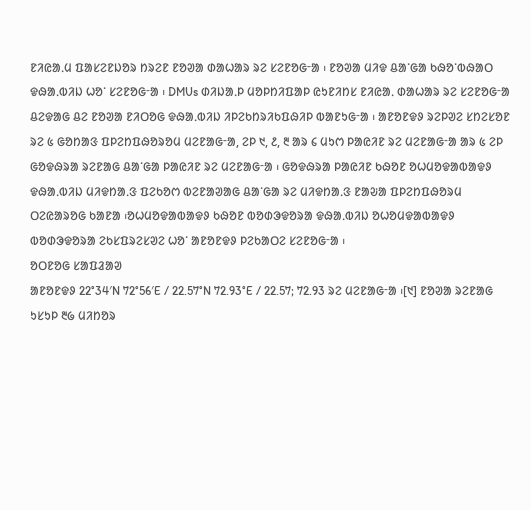ᱱᱤᱭᱟᱹᱢ ᱯᱟᱥᱮᱱᱡᱚᱨ ᱴᱨᱮᱱ ᱱᱚᱣᱟ ᱰᱟᱦᱟᱨ ᱨᱮ ᱥᱮᱱᱚᱜᱼᱟ ᱾ ᱱᱚᱣᱟ ᱢᱤᱫ ᱪᱟᱸᱜᱟ ᱠᱷᱚᱸᱵᱷᱟᱛ ᱫᱷᱟᱹᱵᱤᱡ ᱦᱚᱸ ᱥᱮᱱᱚᱜᱼᱟ ᱾ DMUs ᱰᱤᱡᱟᱹᱞ ᱢᱚᱞᱴᱤᱯᱟᱞ ᱭᱩᱱᱤᱴᱥ ᱱᱤᱭᱟᱹ ᱰᱟᱦᱟᱨ ᱨᱮ ᱥᱮᱱᱚᱜᱼᱟ ᱪᱮᱫᱟᱜ ᱪᱮ ᱱᱚᱣᱟ ᱱᱤᱛᱚᱜ ᱫᱷᱟᱹᱵᱤᱡ ᱤᱞᱮᱠᱴᱨᱤᱠᱯᱷᱤᱞ ᱵᱟᱱᱩᱜᱼᱟ ᱾ ᱟᱱᱚᱱᱫᱽ ᱨᱮᱞᱣᱮ ᱥᱴᱮᱥᱚᱱ ᱨᱮ ᱕ ᱜᱚᱴᱟᱝ ᱯᱞᱮᱴᱯᱷᱚᱨᱚᱢ ᱢᱮᱱᱟᱜᱼᱟ, ᱮᱞ ᱑, ᱒, ᱓ ᱟᱨ ᱔ ᱢᱩᱬ ᱞᱟᱭᱤᱱ ᱨᱮ ᱢᱮᱱᱟᱜᱼᱟ ᱟᱨ ᱕ ᱮᱞ ᱜᱚᱫᱷᱨᱟ ᱨᱮᱱᱟᱜ ᱪᱟᱸᱜᱟ ᱞᱟᱭᱤᱱ ᱨᱮ ᱢᱮᱱᱟᱜᱼᱟ ᱾ ᱜᱚᱫᱷᱨᱟ ᱞᱟᱭᱤᱱ ᱠᱷᱚᱱ ᱚᱦᱢᱚᱫᱟᱵᱟᱫᱽ ᱫᱷᱟᱹᱵᱤᱡ ᱢᱤᱫᱴᱟᱹᱝ ᱯᱮᱠᱚᱬ ᱵᱮᱱᱟᱣᱟᱜ ᱪᱟᱸᱜᱟ ᱨᱮ ᱢᱤᱫᱴᱟᱹᱝ ᱱᱟᱶᱟ ᱯᱞᱮᱴᱯᱷᱚᱨᱢ ᱛᱮᱭᱟᱨᱚᱜ ᱠᱟᱱᱟ ᱾ᱚᱦᱢᱚᱫᱟᱵᱟᱫᱽ ᱠᱷᱚᱱ ᱵᱚᱰᱳᱫᱚᱨᱟ ᱫᱷᱟᱹᱵᱤᱡ ᱚᱦᱚᱢᱫᱟᱵᱟᱫᱽ ᱵᱚᱰᱳᱫᱚᱨᱟ ᱮᱠᱥᱯᱨᱮᱥᱣᱮ ᱦᱚᱸ ᱟᱱᱚᱱᱫᱽ ᱞᱮᱠᱟᱛᱮ ᱥᱮᱱᱚᱜᱼᱟ ᱾
ᱚᱛᱱᱚᱜ ᱥᱟᱯᱲᱟᱣ
ᱟᱱᱚᱱᱫᱽ 22°34′N 72°56′E / 22.57°N 72.93°E / 22.57; 72.93 ᱨᱮ ᱢᱮᱱᱟᱜᱼᱟ ᱾[᱑] ᱱᱚᱣᱟ ᱨᱮᱱᱟᱜ ᱩᱥᱩᱞ ᱓᱙ ᱢᱤᱴᱚᱨ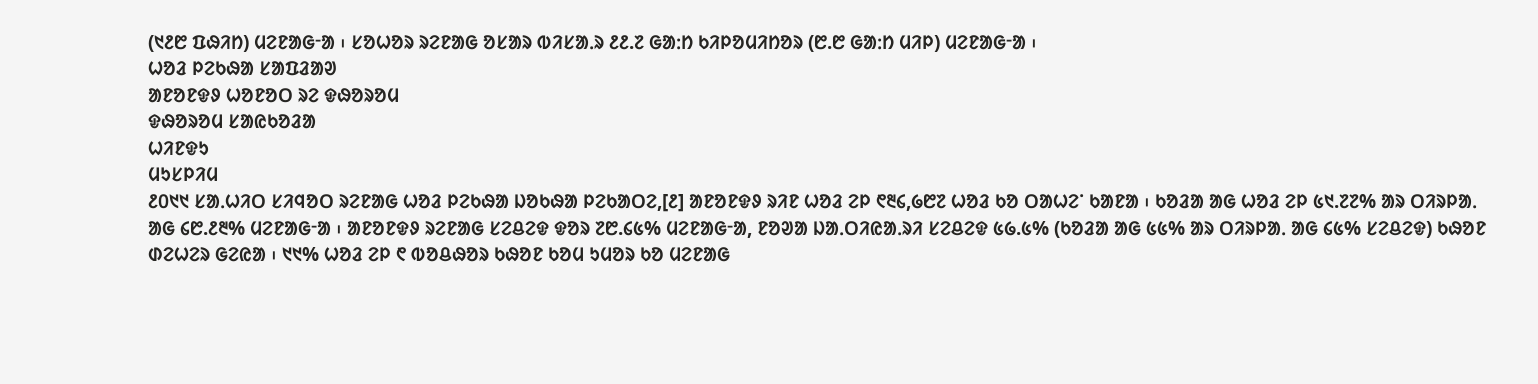(᱑᱒᱘ ᱯᱷᱤᱴ) ᱢᱮᱱᱟᱜᱼᱟ ᱾ ᱥᱚᱦᱚᱨ ᱨᱮᱱᱟᱜ ᱚᱥᱟᱨ ᱵᱤᱥᱟᱹᱨ ᱒᱒.᱗ ᱜᱟᱺᱴ ᱠᱤᱞᱚᱢᱤᱴᱚᱨ (᱘.᱘ ᱜᱟᱺᱴ ᱢᱤᱞ) ᱢᱮᱱᱟᱜᱼᱟ ᱾
ᱦᱚᱲ ᱞᱮᱠᱷᱟ ᱥᱟᱯᱲᱟᱣ
ᱟᱱᱚᱱᱫᱽ ᱦᱚᱱᱚᱛ ᱨᱮ ᱫᱷᱚᱨᱚᱢ
ᱫᱷᱚᱨᱚᱢ ᱥᱟᱭᱠᱚᱲᱟ
ᱦᱤᱱᱫᱩ
ᱢᱩᱥᱞᱤᱢ
᱒᱐᱑᱑ ᱥᱟᱹᱦᱤᱛ ᱥᱤᱧᱚᱛ ᱨᱮᱱᱟᱜ ᱦᱚᱲ ᱞᱮᱠᱷᱟ ᱡᱚᱠᱷᱟ ᱞᱮᱠᱟᱛᱮ,[᱒] ᱟᱱᱚᱱᱫᱽ ᱨᱤᱱ ᱦᱚᱲ ᱮᱞ ᱖᱓᱔,᱙᱘᱗ ᱦᱚᱲ ᱠᱚ ᱛᱟᱦᱮᱸ ᱠᱟᱱᱟ ᱾ ᱠᱚᱲᱟ ᱟᱜ ᱦᱚᱲ ᱮᱞ ᱕᱑.᱗᱗% ᱟᱨ ᱛᱤᱨᱞᱟᱹ ᱟᱜ ᱔᱘.᱒᱓% ᱢᱮᱱᱟᱜᱼᱟ ᱾ ᱟᱱᱚᱱᱫᱽ ᱨᱮᱱᱟᱜ ᱥᱮᱪᱮᱫ ᱫᱚᱨ ᱗᱘.᱔᱕% ᱢᱮᱱᱟᱜᱼᱟ, ᱱᱚᱣᱟ ᱡᱟᱹᱛᱤᱭᱟᱹᱨᱤ ᱥᱮᱪᱮᱫ ᱕᱙.᱕% (ᱠᱚᱲᱟ ᱟᱜ ᱕᱕% ᱟᱨ ᱛᱤᱨᱞᱟᱹ ᱟᱜ ᱔᱕% ᱥᱮᱪᱮᱫ) ᱠᱷᱚᱱ ᱰᱮᱦᱮᱨ ᱜᱮᱭᱟ ᱾ ᱑᱑% ᱦᱚᱲ ᱮᱞ ᱖ ᱵᱚᱪᱷᱚᱨ ᱠᱷᱚᱱ ᱠᱚᱢ ᱩᱢᱚᱨ ᱠᱚ ᱢᱮᱱᱟᱜ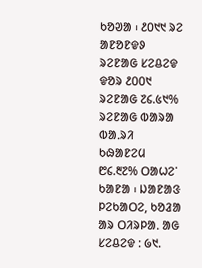ᱠᱚᱣᱟ ᱾ ᱒᱐᱑᱑ ᱨᱮ ᱟᱱᱚᱱᱫᱽ ᱨᱮᱱᱟᱜ ᱥᱮᱪᱮᱫ ᱫᱚᱨ ᱒᱐᱐᱑ ᱨᱮᱱᱟᱜ ᱗᱔.᱕᱑% ᱨᱮᱱᱟᱜ ᱵᱟᱨᱟ ᱵᱟᱹᱨᱤ ᱠᱷᱟᱱᱮᱢ ᱘᱔.᱓᱗% ᱛᱟᱦᱮᱸ ᱠᱟᱱᱟ ᱾ ᱡᱟᱱᱟᱝ ᱞᱮᱠᱟᱛᱮ, ᱠᱚᱲᱟ ᱟᱨ ᱛᱤᱨᱞᱟᱹ ᱟᱜ ᱥᱮᱪᱮᱫ : ᱙᱑.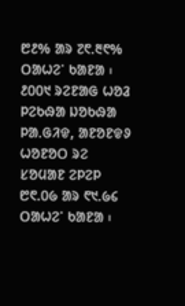᱘᱒% ᱟᱨ ᱗᱖.᱓᱖% ᱛᱟᱦᱮᱸ ᱠᱟᱱᱟ ᱾ ᱒᱐᱐᱑ ᱨᱮᱱᱟᱜ ᱦᱚᱲ ᱞᱮᱠᱷᱟ ᱡᱚᱠᱷᱟ ᱞᱟᱹᱜᱤᱫ, ᱟᱱᱚᱱᱫᱽ ᱦᱚᱱᱚᱛ ᱨᱮ ᱥᱚᱢᱟᱱ ᱮᱞᱮᱞ ᱘᱖.᱐᱙ ᱟᱨ ᱖᱑.᱙᱔ ᱛᱟᱦᱮᱸ ᱠᱟᱱᱟ ᱾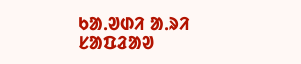ᱠᱟᱹᱣᱰᱤ ᱟᱹᱨᱤ ᱥᱟᱯᱲᱟᱣ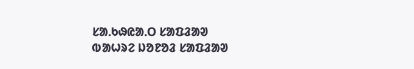ᱥᱟᱹᱠᱷᱭᱟᱹᱛ ᱥᱟᱯᱲᱟᱣ
ᱵᱟᱦᱨᱮ ᱡᱚᱱᱚᱲ ᱥᱟᱯᱲᱟᱣ